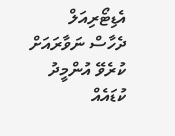އެޑިޓޯރިއަލް
ދެހާސް ނަވާރައަށް ކުރެވޭ އުންމީދު ކުޑައެއް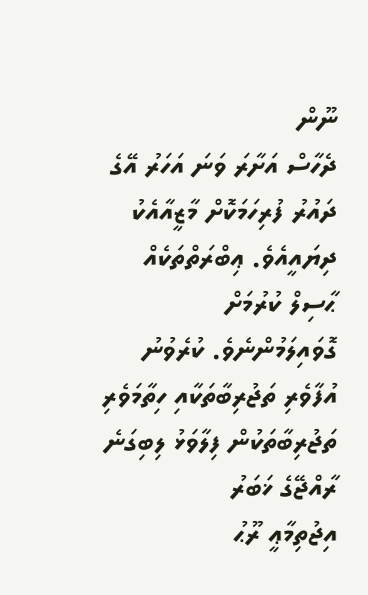ނޫން
ދެހާސް އަށާރަ ވަނަ އަހަރު އޭގެ ދައުރު ފުރިހަމަކޮށް މާޒީއާއެކު ދިޔައީއެވެ. ޢިބްރަތްތަކެއް ޙާސިލް ކުރުމަށް ގޮވައިލަމުންނެވެ. ކުރެވުނު އުފާވެރި ތަޖުރިބާތަކާއި ހިތާމަވެރި ތަޖުރިބާތަކުން ފިލާވަޅު ލިބިގަނެ
ރާއްޖޭގެ ޚަބަރު
އިޖުތިމާޢީ ރޫޙު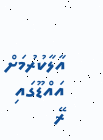އާލާކުރުމަށް އައްޑޫގައި ރޭ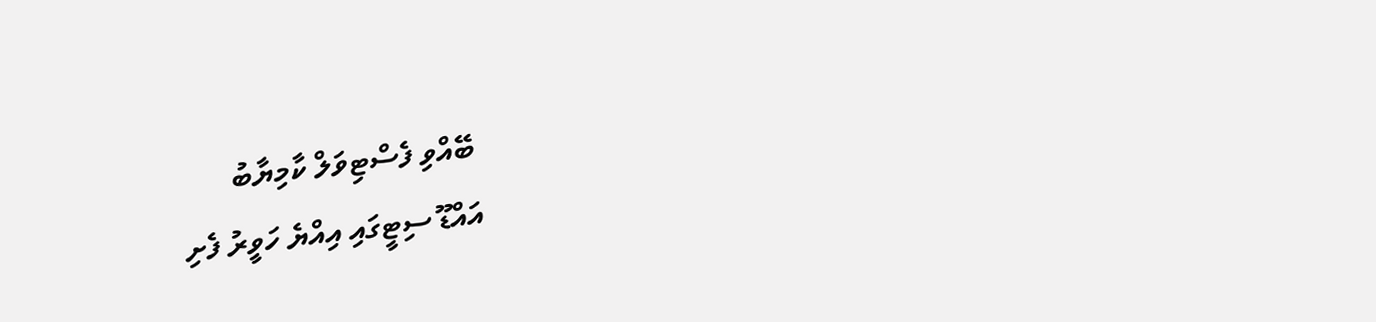ބޭއްވި ފެސްޓިވަލް ކާމިޔާބު
އައްޑޫ ސިޓީގައި އިއްޔެ ހަވީރު ފެށި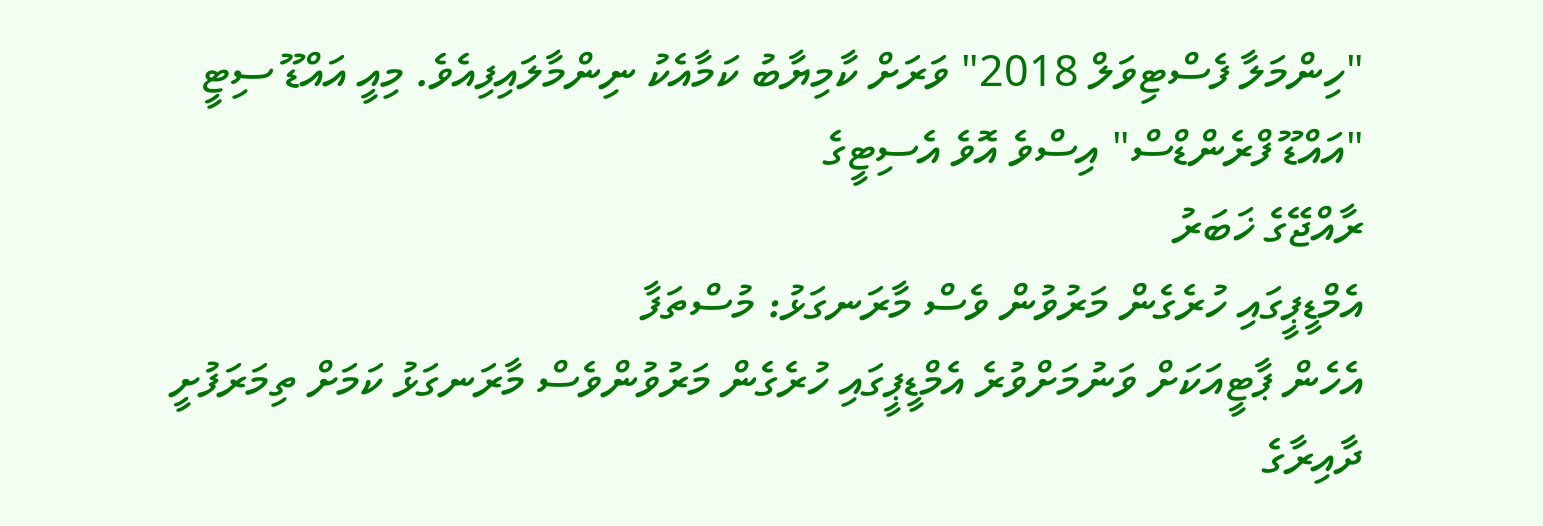"ހިންމަލާ ފެސްޓިވަލް 2018" ވަރަށް ކާމިޔާބު ކަމާއެކު ނިންމާލައިފިއެވެ. މިއީ އައްޑޫ ސިޓީ "އައްޑޫ ފްރެންޑްސް" އިސްވެ އޮވެ އެސިޓީގެ
ރާއްޖޭގެ ޚަބަރު
އެމްޑީޕީގައި ހުރެގެން މަރުވުން ވެސް މާރަނގަޅު: މުސްތަފާ
އެހެން ޕާޓީއަކަށް ވަނުމަށްވުރެ އެމްޑީޕީގައި ހުރެގެން މަރުވުންވެސް މާރަނގަޅު ކަމަށް ތިމަރަފުށީ ދާއިރާގެ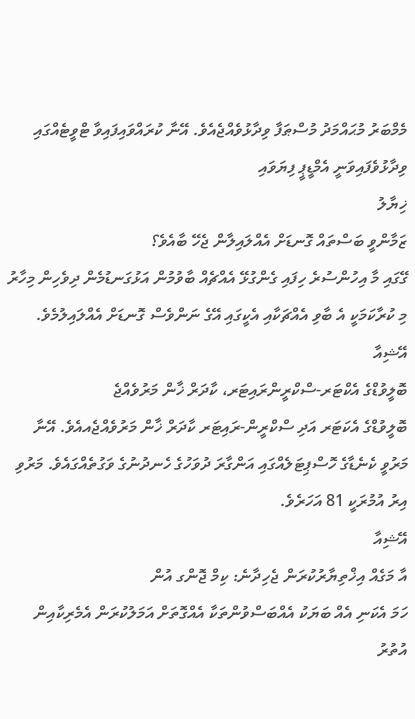މެމްބަރު މުޙައްމަދު މުސްޠަފާ ވިދާޅުވެއްޖެއެވެ. އޭނާ ކުރައްވައިފައިވާ ޓްވީޓެއްގައި ވިދާޅުވެފައިވަނީ އެމްޑީޕީ ފިޔަވައި
ޚިޔާލު
ޒަމާންވީ ބަސްތައް ގޮނޑަށް އެއްލައިލާން ޖެހޭ ބާއެވެ؟
ގޭގައި މާ އިހުންސުރެ ހިފައި ގެންގުޅޭ އެއްޗެއް ބާވުމުން އަޅުގަނޑުމެން ދިވެހިން މިހާރު މި ކުރާކަމަކީ އެ ބާވި އެއްޗަކާއި އެކީގައި އޭގެ ނަންވެސް ގޮނޑަށް އެއްލައިލުމެވެ.
އޭޝިއާ
ބޮލީވުޑްގެ އެކްޓަރ-ސްކްރީންރައިޓަރ، ކާދަރް ޚާން މަރުވެއްޖެ
ބޮލީވުޑްގެ އެކަޓަރ އަދި ސްކްރީން-ރައިޓަރ ކާދަރް ޚާން މަރުވެއްޖެއއެވެ. އޭނާ މަރުވީ ކެނެޑާގެ ހޮސްޕިޓަލެއްގައި އަންގާރަ ދުވަހުގެ ހެނދުނުގެ ވަގުތެއްގައެވެ. މަރުވި އިރު އުމުރަކީ 81 އަހަރެވެ.
އޭޝިއާ
އާ މަގެއް އިޚްތިޔާރުކުރަން ޖެހިދާނެ: ކިމް ޖޮންގ އުން
ހަމަ އެކަނި އެއް ބަޔަކު އެއްބަސްވުންތަކާ އެއްގޮތަށް އަމަލުކުރަން އެމެރިކާއިން އުތުރު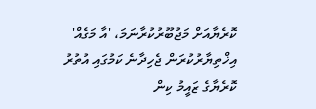ކޮރެޔާއަށް މަޖުބޫރުކުރާނަމަ، 'އާ މަގެއް' އިޚްތިޔާރުކުރަން ޖެހިދާނެ ކަމުގައި އުތުރު ކޮރެޔާގެ ޒައީމު ކިން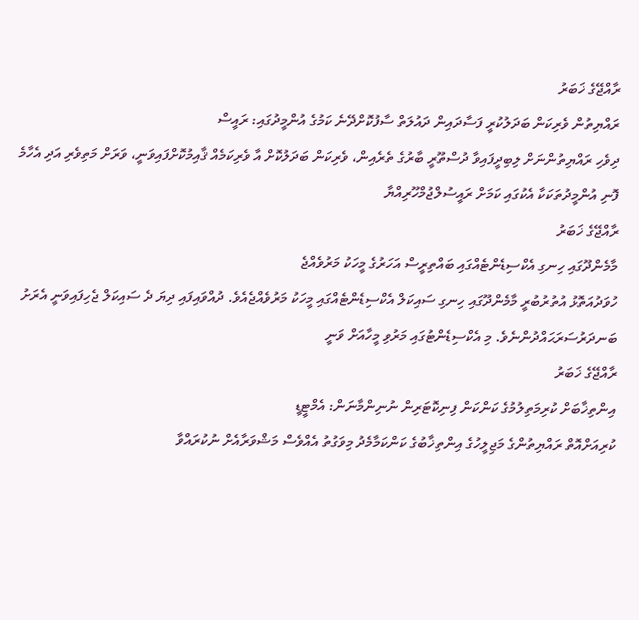ރާއްޖޭގެ ޚަބަރު
ރައްޔިތުން ވެރިކަން ބަދަލުކުރީ ފަސާދައިން ދައުލަތް ސާފުކޮށްދޭނެ ކަމުގެ އުންމީދުގައި: ރައީސް
ދިވެހި ރައްޔިތުންނަށް ލިބިދީފައިވާ ދުސްތޫރީ ބާރުގެ ތެރެއިން، ވެރިކަން ބަދަލުކޮށް އާ ވެރިކަމެއް ޤާއިމުކޮށްފައިވަނީ، ވަރަށް މަތިވެރި އަދި އެހާމެ ފޮނި އުންމީދުތަކަކާ އެކުގައި ކަމަށް ރައީސުލްޖުމްހޫރިއްޔާ
ރާއްޖޭގެ ޚަބަރު
މާމެންދޫގައި ހިނގި އެކްސިޑެންޓެއްގައި ބައްތިރީސް އަހަރުގެ މީހަކު މަރުވެއްޖެ
ހުވަދުއަތޮޅު އުތުރުބުރީ މާމެންދޫގައި ހިނގި ސައިކަލް އެކްސިޑެންޓެއްގައި މީހަކު މަރުވެއްޖެއެވެ. ދުއްވައިފައި ދިޔަ ދެ ސައިކަލް ޖެހިފައިވަނީ އެރަށު ބަނދަރުސަރަޙައްދުންނެވެ. މި އެކްސިޑެންޓުގައި މަރުވި މީހާއަށް ވަނީ
ރާއްޖޭގެ ޚަބަރު
އިންތިޚާބަށް ކުރިމަތިލުމުގެ ކަންކަން ފިނިކޮޓަރިން ނުނިންމާނަން: އެމްޓީޑީ
ކުރިއަށްއޮތް ރައްޔިތުންގެ މަޖިލީހުގެ އިންތިޚާބުގެ ކަންކަމާމެދު މިވަގުތު އެއްވެސް މަޝްވަރާއެށް ނުކުރައްވާ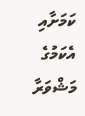ކަމަށާއި އެކަމުގެ މަޝްވަރާ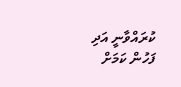ކުރައްވާނީ އަދި ފަހުން ކަމަށް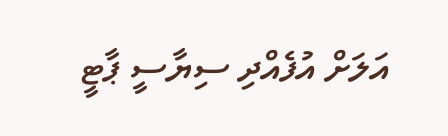އަލަށް އުފެއްދި ސިޔާސީ ޕާޓީ